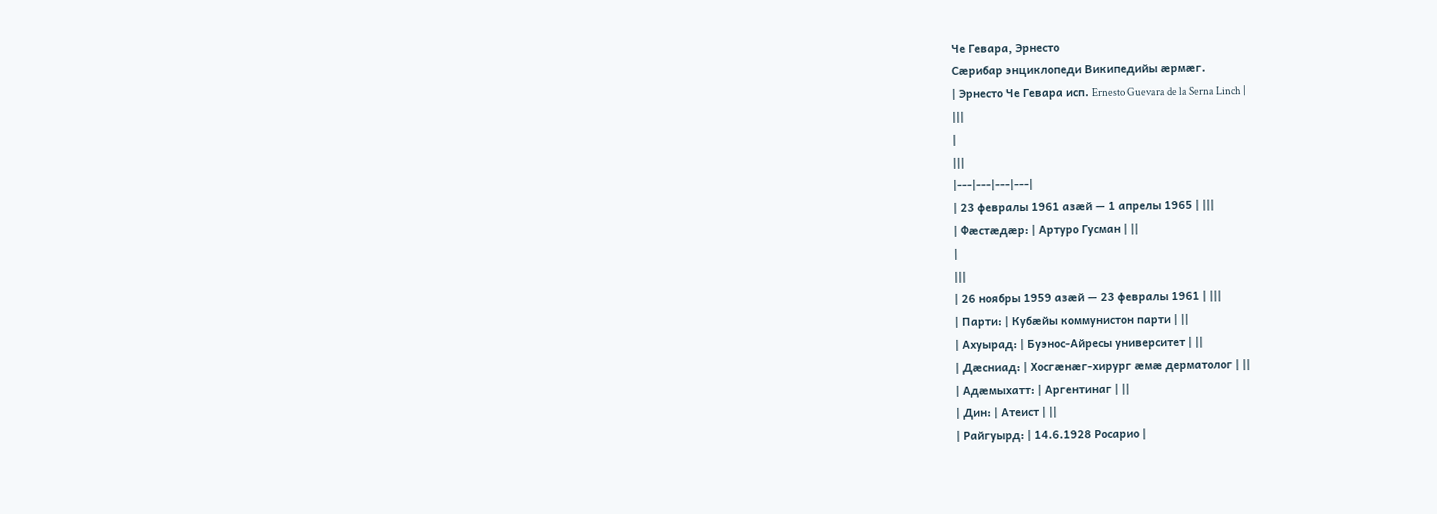Че Гевара, Эрнесто
Сæрибар энциклопеди Википедийы æрмæг.
| Эрнесто Че Гевара исп. Ernesto Guevara de la Serna Linch |
|||
|
|||
|---|---|---|---|
| 23 февралы 1961 азæй — 1 апрелы 1965 | |||
| Фæстæдæр: | Артуро Гусман | ||
|
|||
| 26 ноябры 1959 азæй — 23 февралы 1961 | |||
| Парти: | Кубæйы коммунистон парти | ||
| Ахуырад: | Буэнос-Айресы университет | ||
| Дæсниад: | Хосгæнæг-хирург æмæ дерматолог | ||
| Адæмыхатт: | Аргентинаг | ||
| Дин: | Атеист | ||
| Райгуырд: | 14.6.1928 Росарио |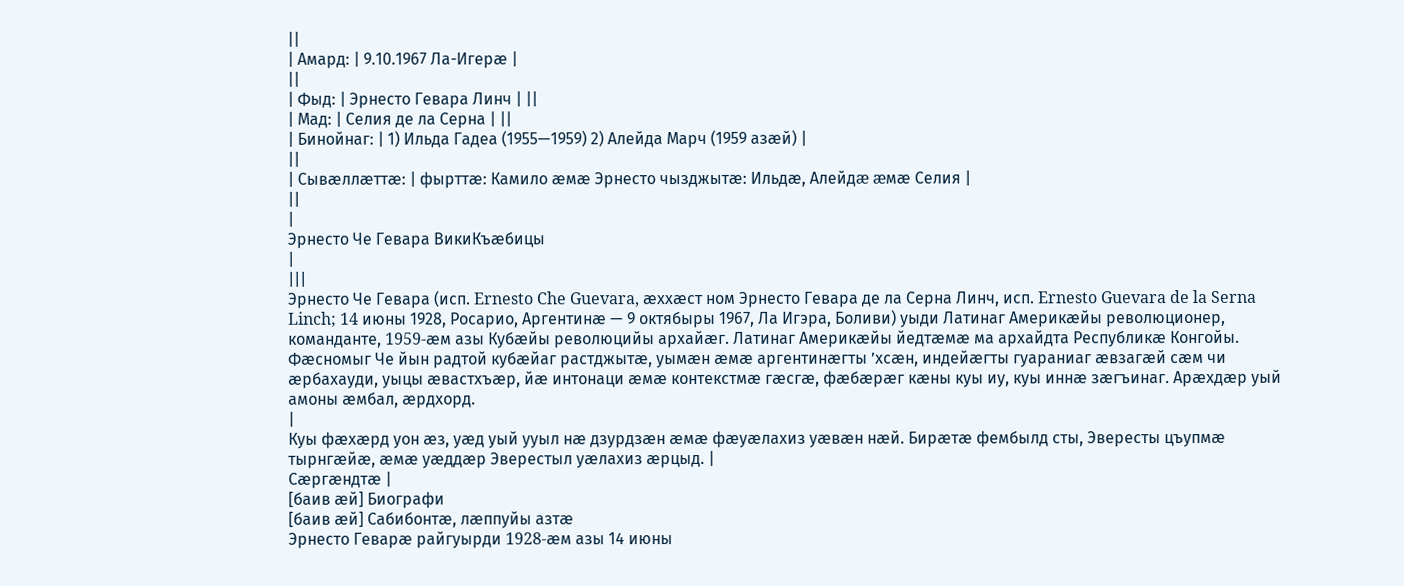||
| Амард: | 9.10.1967 Ла-Игерæ |
||
| Фыд: | Эрнесто Гевара Линч | ||
| Мад: | Селия де ла Серна | ||
| Бинойнаг: | 1) Ильда Гадеа (1955—1959) 2) Алейда Марч (1959 азæй) |
||
| Сывæллæттæ: | фырттæ: Камило æмæ Эрнесто чызджытæ: Ильдæ, Алейдæ æмæ Селия |
||
|
Эрнесто Че Гевара ВикиКъæбицы
|
|||
Эрнесто Че Гевара (исп. Ernesto Che Guevara, æххæст ном Эрнесто Гевара де ла Серна Линч, исп. Ernesto Guevara de la Serna Linch; 14 июны 1928, Росарио, Аргентинæ — 9 октябыры 1967, Ла Игэра, Боливи) уыди Латинаг Америкæйы революционер, команданте, 1959-æм азы Кубæйы революцийы архайæг. Латинаг Америкæйы йедтæмæ ма архайдта Республикæ Конгойы. Фæсномыг Че йын радтой кубæйаг растджытæ, уымæн æмæ аргентинæгты ’хсæн, индейæгты гуараниаг æвзагæй сæм чи æрбахауди, уыцы æвастхъæр, йæ интонаци æмæ контекстмæ гæсгæ, фæбæрæг кæны куы иу, куы иннæ зæгъинаг. Арæхдæр уый амоны æмбал, æрдхорд.
|
Куы фæхæрд уон æз, уæд уый ууыл нæ дзурдзæн æмæ фæуæлахиз уæвæн нæй. Бирæтæ фембылд сты, Эвересты цъупмæ тырнгæйæ, æмæ уæддæр Эверестыл уæлахиз æрцыд. |
Сæргæндтæ |
[баив æй] Биографи
[баив æй] Сабибонтæ, лæппуйы азтæ
Эрнесто Геварæ райгуырди 1928-æм азы 14 июны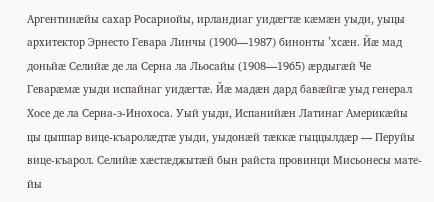Аргентинæйы сахар Росариойы, ирландиаг уидæгтæ кæмæн уыди, уыцы архитектор Эрнесто Гевара Линчы (1900—1987) бинонты ’хсæн. Йæ мад доньйæ Селийæ де ла Серна ла Льосайы (1908—1965) æрдыгæй Че Геварæмæ уыди испайнаг уидæгтæ. Йæ мадæн дард бавæйгæ уыд генерал Хосе де ла Серна-э-Инохоса. Уый уыди, Испанийæн Латинаг Америкæйы цы цыппар вице-къаролæдтæ уыди, уыдонæй тæккæ гыццылдæр — Перуйы вице-къарол. Селийæ хæстæджытæй бын райста провинци Мисьонесы мате-йы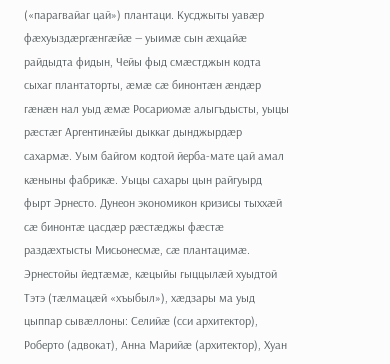(«парагвайаг цай») плантаци. Кусджыты уавæр фæхуыздæргæнгæйæ — уыимæ сын æхцайæ райдыдта фидын, Чейы фыд смæстджын кодта сыхаг плантаторты, æмæ сæ бинонтæн æндæр гæнæн нал уыд æмæ Росариомæ алыгъдысты, уыцы рæстæг Аргентинæйы дыккаг дынджырдæр сахармæ. Уым байгом кодтой йерба-мате цай амал кæныны фабрикæ. Уыцы сахары цын райгуырд фырт Эрнесто. Дунеон экономикон кризисы тыххæй сæ бинонтæ цасдæр рæстæджы фæстæ раздæхтысты Мисьонесмæ, сæ плантацимæ.
Эрнестойы йедтæмæ, кæцыйы гыццылæй хуыдтой Тэтэ (тæлмацæй «хъыбыл»), хæдзары ма уыд цыппар сывæллоны: Селийæ (сси архитектор), Роберто (адвокат), Анна Марийæ (архитектор), Хуан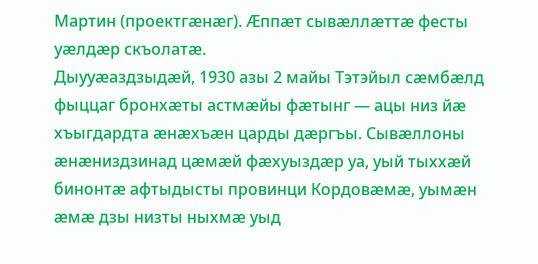Мартин (проектгæнæг). Æппæт сывæллæттæ фесты уæлдæр скъолатæ.
Дыууæаздзыдæй, 1930 азы 2 майы Тэтэйыл сæмбæлд фыццаг бронхæты астмæйы фæтынг — ацы низ йæ хъыгдардта æнæхъæн царды дæргъы. Сывæллоны æнæниздзинад цæмæй фæхуыздæр уа, уый тыххæй бинонтæ афтыдысты провинци Кордовæмæ, уымæн æмæ дзы низты ныхмæ уыд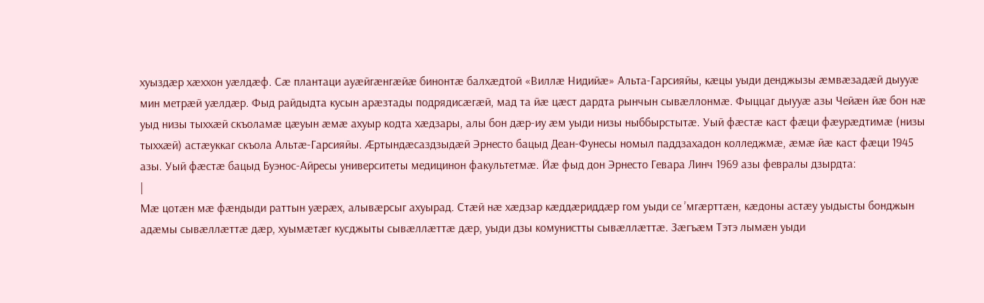хуыздæр хæххон уæлдæф. Сæ плантаци ауæйгæнгæйæ бинонтæ балхæдтой «Виллæ Нидийæ» Альта-Гарсияйы, кæцы уыди денджызы æмвæзадæй дыууæ мин метрæй уæлдæр. Фыд райдыдта кусын арæзтады подрядисæгæй, мад та йæ цæст дардта рынчын сывæллонмæ. Фыццаг дыууæ азы Чейæн йæ бон нæ уыд низы тыххæй скъоламæ цæуын æмæ ахуыр кодта хæдзары, алы бон дæр-иу æм уыди низы ныббырстытæ. Уый фæстæ каст фæци фæурæдтимæ (низы тыххæй) астæуккаг скъола Альтæ-Гарсияйы. Æртындæсаздзыдæй Эрнесто бацыд Деан-Фунесы номыл паддзахадон колледжмæ, æмæ йæ каст фæци 1945 азы. Уый фæстæ бацыд Буэнос-Айресы университеты медицинон факультетмæ. Йæ фыд дон Эрнесто Гевара Линч 1969 азы февралы дзырдта:
|
Мæ цотæн мæ фæндыди раттын уæрæх, алывæрсыг ахуырад. Стæй нæ хæдзар кæддæриддæр гом уыди се ’мгæрттæн, кæдоны астæу уыдысты бонджын адæмы сывæллæттæ дæр, хуымæтæг кусджыты сывæллæттæ дæр, уыди дзы комунистты сывæллæттæ. Зæгъæм Тэтэ лымæн уыди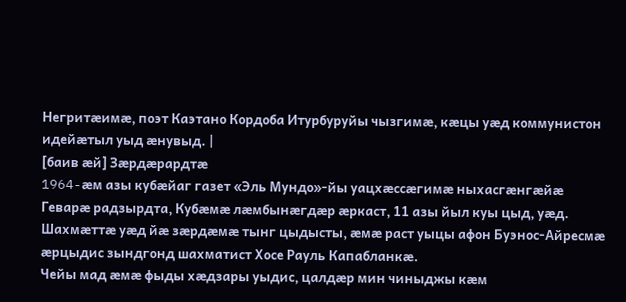Негритæимæ, поэт Каэтано Кордоба Итурбуруйы чызгимæ, кæцы уæд коммунистон идейæтыл уыд æнувыд. |
[баив æй] Зæрдæрардтæ
1964-æм азы кубæйаг газет «Эль Мундо»-йы уацхæссæгимæ ныхасгæнгæйæ Геварæ радзырдта, Кубæмæ лæмбынæгдæр æркаст, 11 азы йыл куы цыд, уæд. Шахмæттæ уæд йæ зæрдæмæ тынг цыдысты, æмæ раст уыцы афон Буэнос-Айресмæ æрцыдис зындгонд шахматист Хосе Рауль Капабланкæ.
Чейы мад æмæ фыды хæдзары уыдис, цалдæр мин чиныджы кæм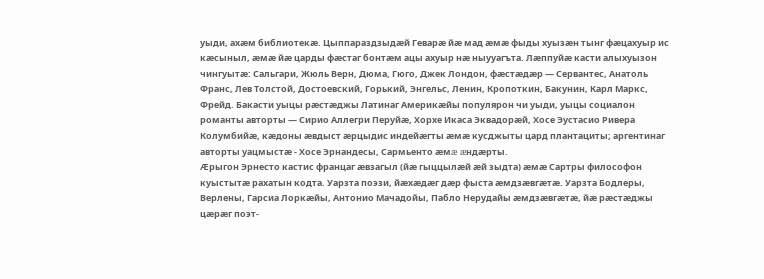уыди, ахæм библиотекæ. Цыппараздзыдæй Геварæ йæ мад æмæ фыды хуызæн тынг фæцахуыр ис кæсыныл, æмæ йæ царды фæстаг бонтæм ацы ахуыр нæ ныууагъта. Лæппуйæ касти алыхуызон чингуытæ: Сальгари, Жюль Верн, Дюма, Гюго, Джек Лондон, фæстæдæр — Сервантес, Анатоль Франс, Лев Толстой, Достоевский, Горький, Энгельс, Ленин, Кропоткин, Бакунин, Карл Маркс, Фрейд. Бакасти уыцы рæстæджы Латинаг Америкæйы популярон чи уыди, уыцы социалон романты авторты — Сирио Аллегри Перуйæ, Хорхе Икаса Эквадорæй, Хосе Эустасио Ривера Колумбийæ, кæдоны æвдыст æрцыдис индейæгты æмæ кусджыты цард плантациты; аргентинаг авторты уацмыстæ - Хосе Эрнандесы, Сармьенто æмæ æндæрты.
Æрыгон Эрнесто кастис францаг æвзагыл (йæ гыццылæй æй зыдта) æмæ Сартры философон куыстытæ рахатын кодта. Уарзта поэзи, йæхæдæг дæр фыста æмдзæвгæтæ. Уарзта Бодлеры, Верлены, Гарсиа Лоркæйы, Антонио Мачадойы, Пабло Нерудайы æмдзæвгæтæ, йæ рæстæджы цæрæг поэт-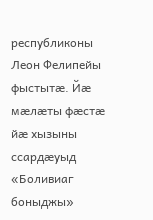республиконы Леон Фелипейы фыстытæ. Йæ мæлæты фæстæ йæ хызыны ссардæуыд «Боливиаг боныджы»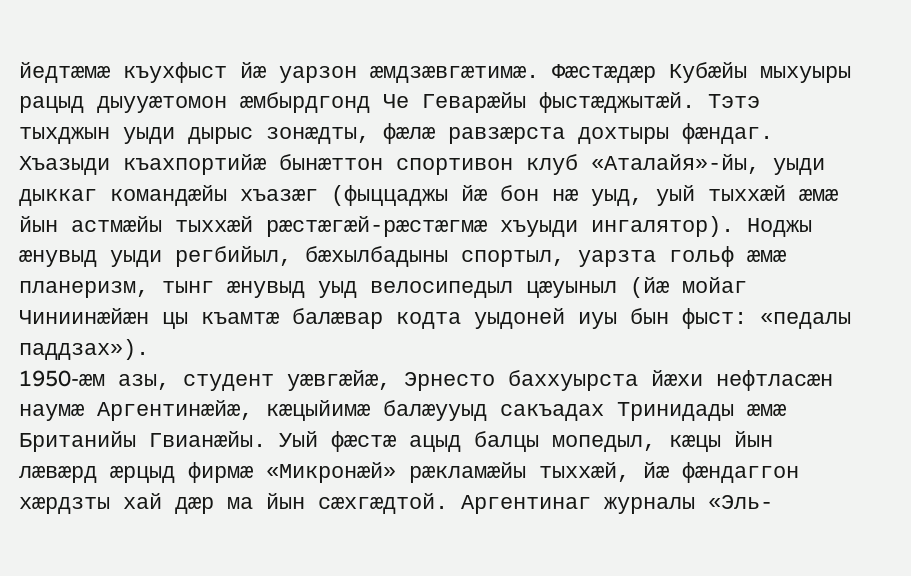йедтæмæ къухфыст йæ уарзон æмдзæвгæтимæ. Фæстæдæр Кубæйы мыхуыры рацыд дыууæтомон æмбырдгонд Че Геварæйы фыстæджытæй. Тэтэ тыхджын уыди дырыс зонæдты, фæлæ равзæрста дохтыры фæндаг. Хъазыди къахпортийæ бынæттон спортивон клуб «Аталайя»-йы, уыди дыккаг командæйы хъазæг (фыццаджы йæ бон нæ уыд, уый тыххæй æмæ йын астмæйы тыххæй рæстæгæй-рæстæгмæ хъуыди ингалятор). Ноджы æнувыд уыди регбийыл, бæхылбадыны спортыл, уарзта гольф æмæ планеризм, тынг æнувыд уыд велосипедыл цæуыныл (йæ мойаг Чиниинæйæн цы къамтæ балæвар кодта уыдоней иуы бын фыст: «педалы паддзах»).
1950-æм азы, студент уæвгæйæ, Эрнесто баххуырста йæхи нефтласæн наумæ Аргентинæйæ, кæцыйимæ балæууыд сакъадах Тринидады æмæ Британийы Гвианæйы. Уый фæстæ ацыд балцы мопедыл, кæцы йын лæвæрд æрцыд фирмæ «Микронæй» рæкламæйы тыххæй, йæ фæндаггон хæрдзты хай дæр ма йын сæхгæдтой. Аргентинаг журналы «Эль-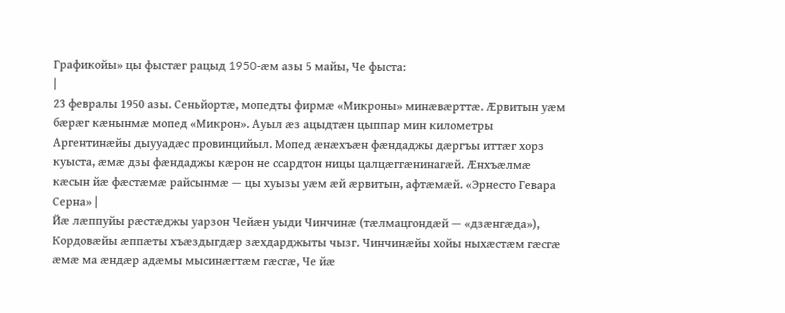Графикойы» цы фыстæг рацыд 1950-æм азы 5 майы, Че фыста:
|
23 февралы 1950 азы. Сеньйортæ, мопедты фирмæ «Микроны» минæвæрттæ. Æрвитын уæм бæрæг кæнынмæ мопед «Микрон». Ауыл æз ацыдтæн цыппар мин километры Аргентинæйы дыууадæс провинцийыл. Мопед æнæхъæн фæндаджы дæргъы иттæг хорз куыста, æмæ дзы фæндаджы кæрон не ссардтон ницы цалцæггæнинагæй. Æнхъæлмæ кæсын йæ фæстæмæ райсынмæ — цы хуызы уæм æй æрвитын, афтæмæй. «Эрнесто Гевара Серна» |
Йæ лæппуйы рæстæджы уарзон Чейæн уыди Чинчинæ (тæлмацгондæй — «дзæнгæда»), Кордовæйы æппæты хъæздыгдæр зæхдарджыты чызг. Чинчинæйы хойы ныхæстæм гæсгæ æмæ ма æндæр адæмы мысинæгтæм гæсгæ, Че йæ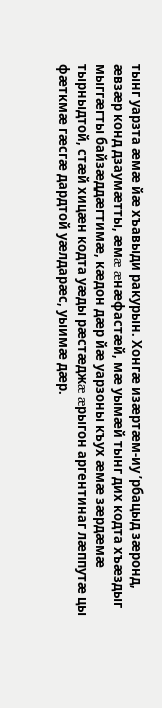тынг уарзта æмæ йæ хъавыди ракурын. Хонгæ изæртæм-иу ’рбацыд зæронд, æвзæр конд дзаумæтты, æмæ æнæфастæй, мæ уымæй тынг дих кодта хъæздыг мыггæгты байзæддæгтимæ, кæдон дæр йæ уарзоны къух æмæ зæрдæмæ тырныдтой, стæй хицæн кодта уæды рæстæджæ æрыгон аргентинаг лæппутæ цы фæткмæ гæсгæ дардтой уæлдарæс, уыимæ дæр.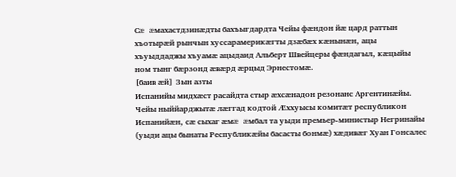Сæ æмахастдзинæдты бахъыгдардта Чейы фæндон йæ цард раттын хъотырæй рынчын хуссарамерикæгты дзæбæх кæнынæн, ацы хъуыддаджы хъуамæ ацыдаид Альберт Швейцеры фæндагыл, кæцыйы ном тынг бæрзонд æвæрд æрцыд Эрнестомæ.
[баив æй] Зын азты
Испанийы мидхæст расайдта стыр æхсæнадон резонанс Аргентинæйы. Чейы ныййарджытæ лæггад кодтой Æххуысы комитæт республикон Испанийæн, сæ сыхаг æмæ æмбал та уыди премьер-министыр Негринайы (уыди ацы бынаты Республикæйы басасты бонмæ) хæдивæг Хуан Гонсалес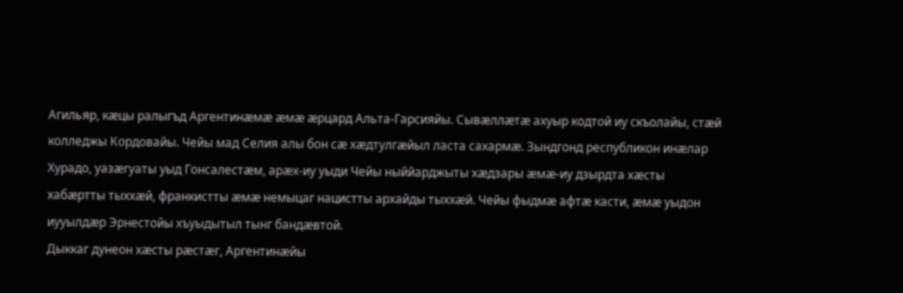Агильяр, кæцы ралыгъд Аргентинæмæ æмæ æрцард Альта-Гарсияйы. Сывæллæтæ ахуыр кодтой иу скъолайы, стæй колледжы Кордовайы. Чейы мад Селия алы бон сæ хæдтулгæйыл ласта сахармæ. Зындгонд республикон инæлар Хурадо, уазæгуаты уыд Гонсалестæм, арæх-иу уыди Чейы ныййарджыты хæдзары æмæ-иу дзырдта хæсты хабæртты тыххæй, франкистты æмæ немыцаг нацистты архайды тыххæй. Чейы фыдмæ афтæ касти, æмæ уыдон иууылдæр Эрнестойы хъуыдытыл тынг бандæвтой.
Дыккаг дунеон хæсты рæстæг, Аргентинæйы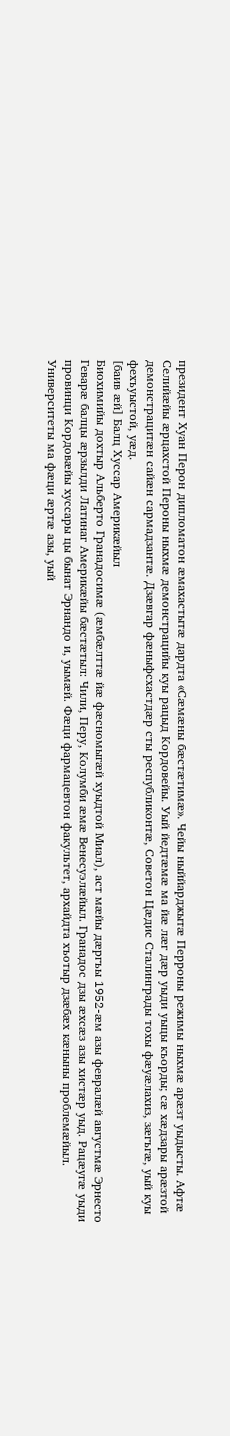президент Хуан Перон дипломатон æмахастытæ дардта «Сæмæны бæстæтимæ». Чейы ныййарджытæ Перроны режимы ныхмæ арæзт уыдысты. Афтæ Селийæйы æрцахстой Пероны ныхмæ демонстрацийы куы рацыд Кордовейы. Уый йедтæмæ ма йæ лæг дæр уыди уыцы къорды; сæ хæдзары арæзтой демонстрацитæн сайæн сармадзантæ. Дзæвгар фæныфсхастдæр сты республиконтæ, Советон Цæдис Сталинграды тохы фæуæлахиз, зæгъгæ, уый куы фехъуыстой, уæд.
[баив æй] Балц Хуссар Америкæйыл
Биохимийы дохтыр Альберто Гранадосимæ (æмбæлттæ йæ фæсномыгæй хуыдтой Миал), аст мæйы дæргъы 1952-æм азы февралæй августмæ Эрнесто Геварæ балцы æрзылди Латинаг Америкæйы бæстæтыл: Чили, Перу, Колумби æмæ Венесуэлæйыл. Гранадос дзы æхсæз азы хистæр уыд. Рацæугæ уыди провинци Кордовæйы хуссары цы бынат Эрнандо и, уымæй. Фæци фармацевтон факультет, архайдта хъотыр дзæбæх кæныны проблемæйыл. Университеты ма фæци æртæ азы, уый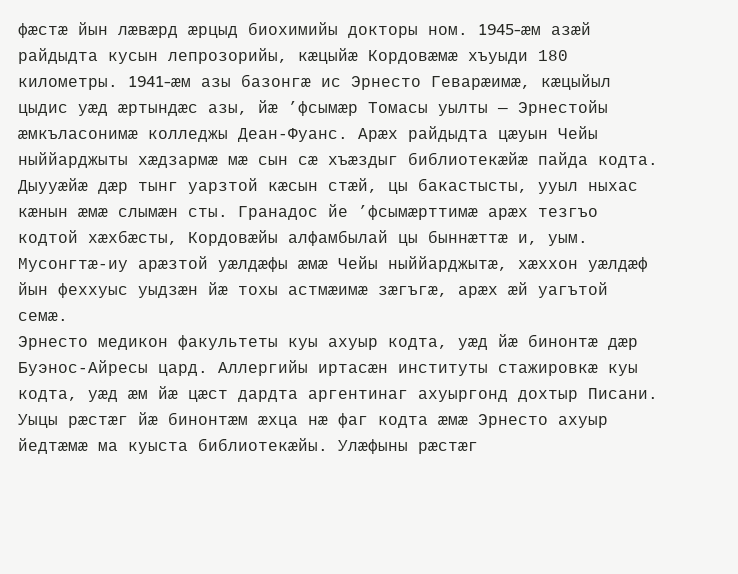фæстæ йын лæвæрд æрцыд биохимийы докторы ном. 1945-æм азæй райдыдта кусын лепрозорийы, кæцыйæ Кордовæмæ хъуыди 180 километры. 1941-æм азы базонгæ ис Эрнесто Геварæимæ, кæцыйыл цыдис уæд æртындæс азы, йæ ’фсымæр Томасы уылты — Эрнестойы æмкъласонимæ колледжы Деан-Фуанс. Арæх райдыдта цæуын Чейы ныййарджыты хæдзармæ мæ сын сæ хъæздыг библиотекæйæ пайда кодта. Дыууæйæ дæр тынг уарзтой кæсын стæй, цы бакастысты, ууыл ныхас кæнын æмæ слымæн сты. Гранадос йе ’фсымæрттимæ арæх тезгъо кодтой хæхбæсты, Кордовæйы алфамбылай цы быннæттæ и, уым. Мусонгтæ-иу арæзтой уæлдæфы æмæ Чейы ныййарджытæ, хæххон уæлдæф йын феххуыс уыдзæн йæ тохы астмæимæ зæгъгæ, арæх æй уагътой семæ.
Эрнесто медикон факультеты куы ахуыр кодта, уæд йæ бинонтæ дæр Буэнос-Айресы цард. Аллергийы иртасæн институты стажировкæ куы кодта, уæд æм йæ цæст дардта аргентинаг ахуыргонд дохтыр Писани. Уыцы рæстæг йæ бинонтæм æхца нæ фаг кодта æмæ Эрнесто ахуыр йедтæмæ ма куыста библиотекæйы. Улæфыны рæстæг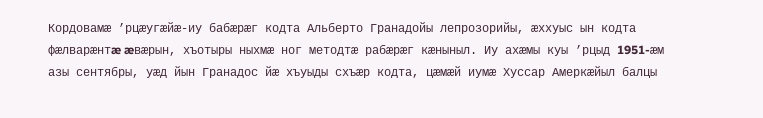Кордовамæ ’рцæугæйæ-иу бабæрæг кодта Альберто Гранадойы лепрозорийы, æххуыс ын кодта фæлварæнтæ æвæрын, хъотыры ныхмæ ног методтæ рабæрæг кæныныл. Иу ахæмы куы ’рцыд 1951-æм азы сентябры, уæд йын Гранадос йæ хъуыды схъæр кодта, цæмæй иумæ Хуссар Амеркæйыл балцы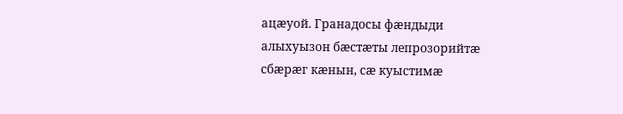ацæуой. Гранадосы фæндыди алыхуызон бæстæты лепрозорийтæ сбæрæг кæнын, сæ куыстимæ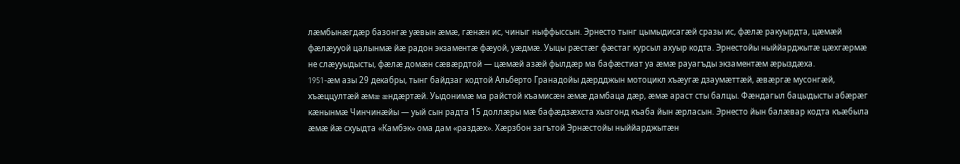лæмбынæгдæр базонгæ уæвын æмæ, гæнæн ис, чиныг ныффыссын. Эрнесто тынг цымыдисагæй сразы ис, фæлæ ракуырдта, цæмæй фæлæууой цалынмæ йæ радон экзаментæ фæуой, уæдмæ. Уыцы рæстæг фæстаг курсыл ахуыр кодта. Эрнестойы ныййарджытæ цæхгæрмæ не слæууыдысты, фæлæ домæн сæвæрдтой — цæмæй азæй фылдæр ма бафæстиат уа æмæ рауагъды экзаментæм æрыздæха.
1951-æм азы 29 декабры, тынг байдзаг кодтой Альберто Гранадойы дæрдджын мотоцикл хъæугæ дзаумæттæй, æвæргæ мусонгæй, хъæццултæй æмæ æндæртæй. Уыдонимæ ма райстой къамисæн æмæ дамбаца дæр, æмæ араст сты балцы. Фæндагыл бацыдысты абæрæг кæнынмæ Чинчинæйы — уый сын радта 15 доллæры мæ бафæдзæхста хызгонд къаба йын æрласын. Эрнесто йын балæвар кодта къæбыла æмæ йæ схуыдта «Камбэк» ома дам «раздæх». Хæрзбон загътой Эрнæстойы ныййарджытæн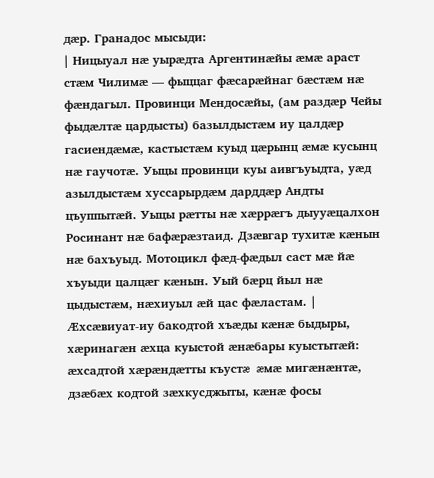дæр. Гранадос мысыди:
| Ницыуал нæ уырæдта Аргентинæйы æмæ араст стæм Чилимæ — фыццаг фæсарæйнаг бæстæм нæ фæндагыл. Провинци Мендосæйы, (ам раздæр Чейы фыдæлтæ цардысты) базылдыстæм иу цалдæр гасиендæмæ, кастыстæм куыд цæрынц æмæ кусынц нæ гаучотæ. Уыцы провинци куы аивгъуыдта, уæд азылдыстæм хуссарырдæм дарддæр Андты цъуппытæй. Уыцы рæтты нæ хæррæгъ дыууæцалхон Росинант нæ бафæрæзтаид. Дзæвгар тухитæ кæнын нæ бахъуыд. Мотоцикл фæд-фæдыл саст мæ йæ хъуыди цалцæг кæнын. Уый бæрц йыл нæ цыдыстæм, нæхиуыл æй цас фæластам. |
Æхсæвиуат-иу бакодтой хъæды кæнæ быдыры, хæринагæн æхца куыстой æнæбары куыстытæй: æхсадтой хæрæндæтты къустæ æмæ мигæнæнтæ, дзæбæх кодтой зæхкусджыты, кæнæ фосы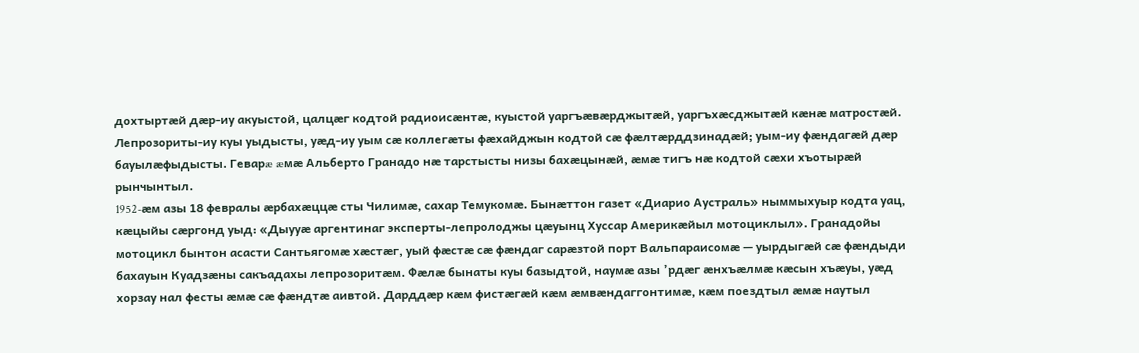дохтыртæй дæр-иу акуыстой, цалцæг кодтой радиоисæнтæ, куыстой уаргъæвæрджытæй, уаргъхæсджытæй кæнæ матростæй. Лепрозориты-иу куы уыдысты, уæд-иу уым сæ коллегæты фæхайджын кодтой сæ фæлтæрддзинадæй; уым-иу фæндагæй дæр бауылæфыдысты. Геварæ æмæ Альберто Гранадо нæ тарстысты низы бахæцынæй, æмæ тигъ нæ кодтой сæхи хъотырæй рынчынтыл.
1952-æм азы 18 февралы æрбахæццæ сты Чилимæ, сахар Темукомæ. Бынæттон газет «Диарио Аустраль» ныммыхуыр кодта уац, кæцыйы сæргонд уыд: «Дыууæ аргентинаг эксперты-лепролоджы цæуынц Хуссар Америкæйыл мотоциклыл». Гранадойы мотоцикл бынтон асасти Сантьягомæ хæстæг, уый фæстæ сæ фæндаг сарæзтой порт Вальпараисомæ — уырдыгæй сæ фæндыди бахауын Куадзæны сакъадахы лепрозоритæм. Фæлæ бынаты куы базыдтой, наумæ азы ’рдæг æнхъæлмæ кæсын хъæуы, уæд хорзау нал фесты æмæ сæ фæндтæ аивтой. Дарддæр кæм фистæгæй кæм æмвæндаггонтимæ, кæм поездтыл æмæ наутыл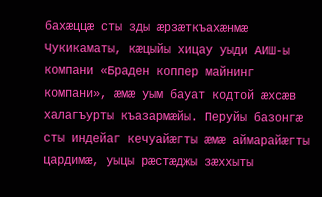бахæццæ сты зды æрзæткъахæнмæ Чукикаматы, кæцыйы хицау уыди АИШ-ы компани «Браден коппер майнинг компани», æмæ уым бауат кодтой æхсæв халагъурты къазармæйы. Перуйы базонгæ сты индейаг кечуайæгты æмæ аймарайæгты цардимæ, уыцы рæстæджы зæххыты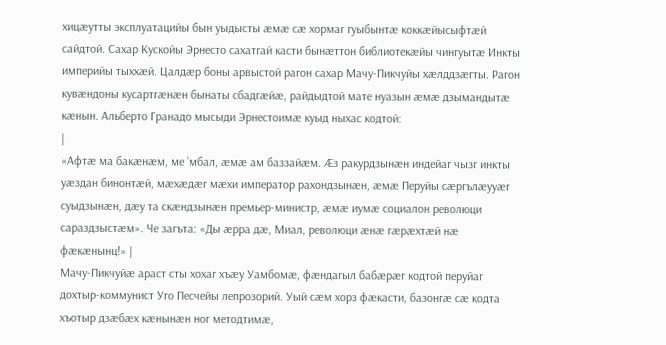хицæутты эксплуатацийы бын уыдысты æмæ сæ хормаг гуыбынтæ коккæйысыфтæй сайдтой. Сахар Кускойы Эрнесто сахатгай касти бынæттон библиотекæйы чингуытæ Инкты империйы тыххæй. Цалдæр боны арвыстой рагон сахар Мачу-Пикчуйы хæлддзæгты. Рагон кувæндоны кусартгæнæн бынаты сбадгæйæ, райдыдтой мате нуазын æмæ дзымандытæ кæнын. Альберто Гранадо мысыди Эрнестоимæ куыд ныхас кодтой:
|
«Афтæ ма бакæнæм, ме ’мбал, æмæ ам баззайæм. Æз ракурдзынæн индейаг чызг инкты уæздан бинонтæй, мæхæдæг мæхи император рахондзынæн, æмæ Перуйы сæргълæууæг суыдзынæн, дæу та скæндзынæн премьер-министр, æмæ иумæ социалон революци сараздзыстæм». Че загъта: «Ды æрра дæ, Миал, революци æнæ гæрæхтæй нæ фæкæнынц!» |
Мачу-Пикчуйæ араст сты хохаг хъæу Уамбомæ, фæндагыл бабæрæг кодтой перуйаг дохтыр-коммунист Уго Песчейы лепрозорий. Уый сæм хорз фæкасти, базонгæ сæ кодта хъотыр дзæбæх кæнынæн ног методтимæ,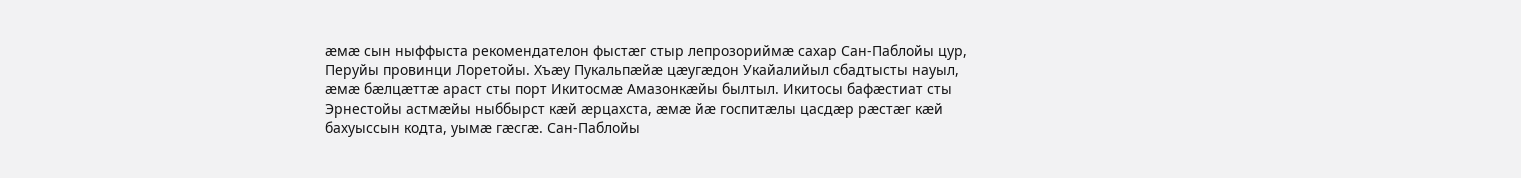æмæ сын ныффыста рекомендателон фыстæг стыр лепрозориймæ сахар Сан-Паблойы цур, Перуйы провинци Лоретойы. Хъæу Пукальпæйæ цæугæдон Укайалийыл сбадтысты науыл, æмæ бæлцæттæ араст сты порт Икитосмæ Амазонкæйы былтыл. Икитосы бафæстиат сты Эрнестойы астмæйы ныббырст кæй æрцахста, æмæ йæ госпитæлы цасдæр рæстæг кæй бахуыссын кодта, уымæ гæсгæ. Сан-Паблойы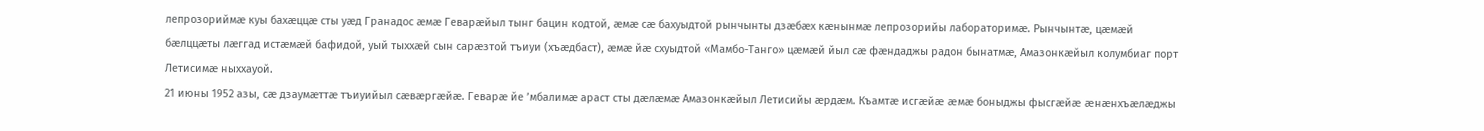лепрозориймæ куы бахæццæ сты уæд Гранадос æмæ Геварæйыл тынг бацин кодтой, æмæ сæ бахуыдтой рынчынты дзæбæх кæнынмæ лепрозорийы лабораторимæ. Рынчынтæ, цæмæй бæлццæты лæггад истæмæй бафидой, уый тыххæй сын сарæзтой тъиуи (хъæдбаст), æмæ йæ схуыдтой «Мамбо-Танго» цæмæй йыл сæ фæндаджы радон бынатмæ, Амазонкæйыл колумбиаг порт Летисимæ ныххауой.
21 июны 1952 азы, сæ дзаумæттæ тъиуийыл сæвæргæйæ. Геварæ йе ’мбалимæ араст сты дæлæмæ Амазонкæйыл Летисийы æрдæм. Къамтæ исгæйæ æмæ боныджы фысгæйæ æнæнхъæлæджы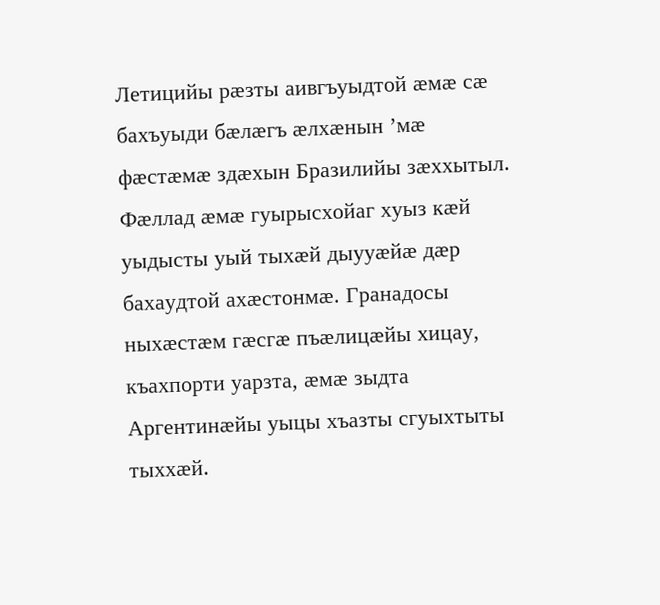Летицийы рæзты аивгъуыдтой æмæ сæ бахъуыди бæлæгъ æлхæнын ’мæ фæстæмæ здæхын Бразилийы зæххытыл. Фæллад æмæ гуырысхойаг хуыз кæй уыдысты уый тыхæй дыууæйæ дæр бахаудтой ахæстонмæ. Гранадосы ныхæстæм гæсгæ пъæлицæйы хицау, къахпорти уарзта, æмæ зыдта Аргентинæйы уыцы хъазты сгуыхтыты тыххæй.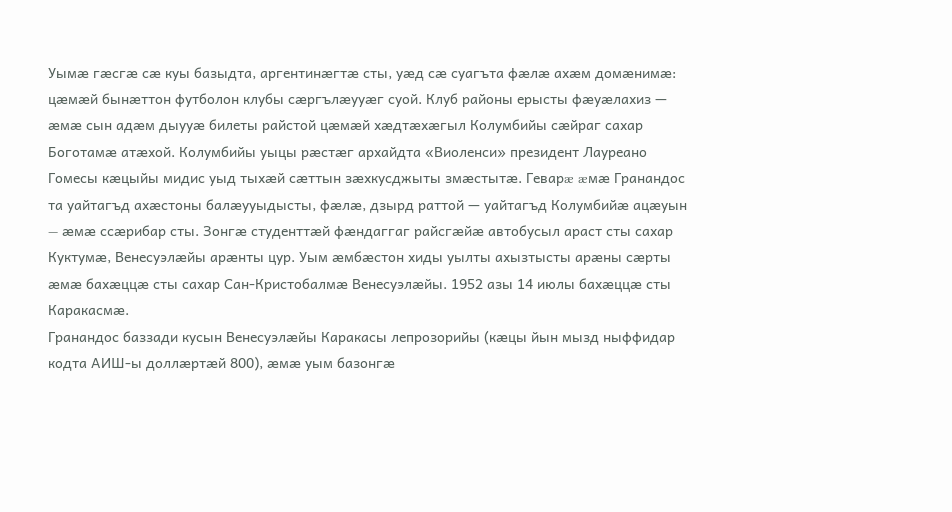Уымæ гæсгæ сæ куы базыдта, аргентинæгтæ сты, уæд сæ суагъта фæлæ ахæм домæнимæ: цæмæй бынæттон футболон клубы сæргълæууæг суой. Клуб районы ерысты фæуæлахиз — æмæ сын адæм дыууæ билеты райстой цæмæй хæдтæхæгыл Колумбийы сæйраг сахар Боготамæ атæхой. Колумбийы уыцы рæстæг архайдта «Виоленси» президент Лауреано Гомесы кæцыйы мидис уыд тыхæй сæттын зæхкусджыты змæстытæ. Геварæ æмæ Гранандос та уайтагъд ахæстоны балæууыдысты, фæлæ, дзырд раттой — уайтагъд Колумбийæ ацæуын — æмæ ссæрибар сты. Зонгæ студенттæй фæндаггаг райсгæйæ автобусыл араст сты сахар Куктумæ, Венесуэлæйы арæнты цур. Уым æмбæстон хиды уылты ахызтысты арæны сæрты æмæ бахæццæ сты сахар Сан-Кристобалмæ Венесуэлæйы. 1952 азы 14 июлы бахæццæ сты Каракасмæ.
Гранандос баззади кусын Венесуэлæйы Каракасы лепрозорийы (кæцы йын мызд ныффидар кодта АИШ-ы доллæртæй 800), æмæ уым базонгæ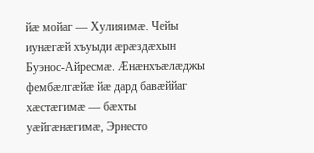йæ мойаг — Хулияимæ. Чейы иунæгæй хъуыди æрæздæхын Буэнос-Айресмæ. Æнæнхъæлæджы фембæлгæйæ йæ дард бавæййаг хæстæгимæ — бæхты уæйгæнæгимæ, Эрнесто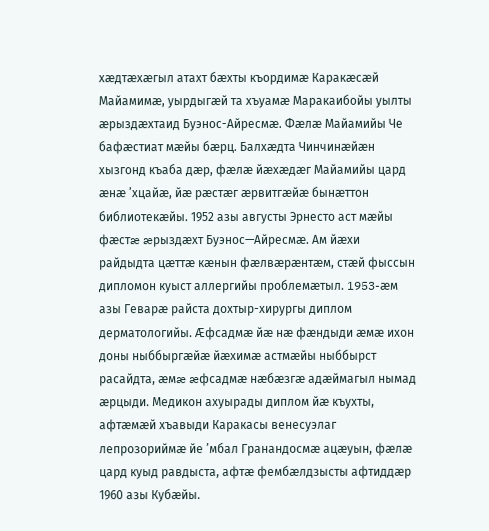хæдтæхæгыл атахт бæхты къордимæ Каракæсæй Майамимæ, уырдыгæй та хъуамæ Маракаибойы уылты æрыздæхтаид Буэнос-Айресмæ. Фæлæ Майамийы Че бафæстиат мæйы бæрц. Балхæдта Чинчинæйæн хызгонд къаба дæр, фæлæ йæхæдæг Майамийы цард æнæ ’хцайæ, йæ рæстæг æрвитгæйæ бынæттон библиотекæйы. 1952 азы августы Эрнесто аст мæйы фæстæ æрыздæхт Буэнос—Айресмæ. Ам йæхи райдыдта цæттæ кæнын фæлвæрæнтæм, стæй фыссын дипломон куыст аллергийы проблемæтыл. 1953-æм азы Геварæ райста дохтыр-хирургы диплом дерматологийы. Æфсадмæ йæ нæ фæндыди æмæ ихон доны ныббыргæйæ йæхимæ астмæйы ныббырст расайдта, æмæ æфсадмæ нæбæзгæ адæймагыл нымад æрцыди. Медикон ахуырады диплом йæ къухты, афтæмæй хъавыди Каракасы венесуэлаг лепрозориймæ йе ’мбал Гранандосмæ ацæуын, фæлæ цард куыд равдыста, афтæ фембæлдзысты афтиддæр 1960 азы Кубæйы.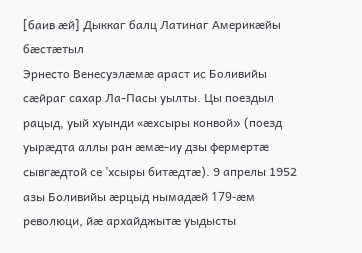[баив æй] Дыккаг балц Латинаг Америкæйы бæстæтыл
Эрнесто Венесуэлæмæ араст ис Боливийы сæйраг сахар Ла-Пасы уылты. Цы поездыл рацыд, уый хуынди «æхсыры конвой» (поезд уырæдта аллы ран æмæ-иу дзы фермертæ сывгæдтой се ’хсыры битæдтæ). 9 апрелы 1952 азы Боливийы æрцыд нымадæй 179-æм революци, йæ архайджытæ уыдысты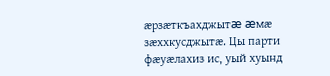æрзæткъахджытæ æмæ зæххкусджытæ. Цы парти фæуæлахиз ис, уый хуынд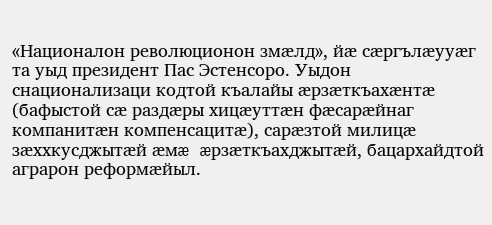«Националон революционон змæлд», йæ сæргълæууæг та уыд президент Пас Эстенсоро. Уыдон снационализаци кодтой къалайы æрзæткъахæнтæ (бафыстой сæ раздæры хицæуттæн фæсарæйнаг компанитæн компенсацитæ), сарæзтой милицæ зæххкусджытæй æмæ æрзæткъахджытæй, бацархайдтой аграрон реформæйыл.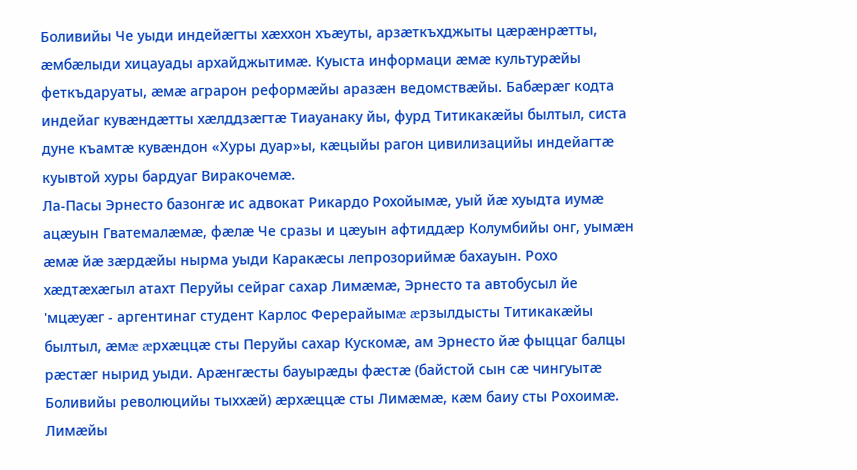Боливийы Че уыди индейæгты хæххон хъæуты, арзæткъхджыты цæрæнрæтты, æмбæлыди хицауады архайджытимæ. Куыста информаци æмæ культурæйы феткъдаруаты, æмæ аграрон реформæйы аразæн ведомствæйы. Бабæрæг кодта индейаг кувæндæтты хæлддзæгтæ Тиауанаку йы, фурд Титикакæйы былтыл, систа дуне къамтæ кувæндон «Хуры дуар»ы, кæцыйы рагон цивилизацийы индейагтæ куывтой хуры бардуаг Виракочемæ.
Ла-Пасы Эрнесто базонгæ ис адвокат Рикардо Рохойымæ, уый йæ хуыдта иумæ ацæуын Гватемалæмæ, фæлæ Че сразы и цæуын афтиддæр Колумбийы онг, уымæн æмæ йæ зæрдæйы нырма уыди Каракæсы лепрозориймæ бахауын. Рохо хæдтæхæгыл атахт Перуйы сейраг сахар Лимæмæ, Эрнесто та автобусыл йе 'мцæуæг - аргентинаг студент Карлос Ферерайымæ æрзылдысты Титикакæйы былтыл, æмæ æрхæццæ сты Перуйы сахар Кускомæ, ам Эрнесто йæ фыццаг балцы рæстæг нырид уыди. Арæнгæсты бауырæды фæстæ (байстой сын сæ чингуытæ Боливийы революцийы тыххæй) æрхæццæ сты Лимæмæ, кæм баиу сты Рохоимæ. Лимæйы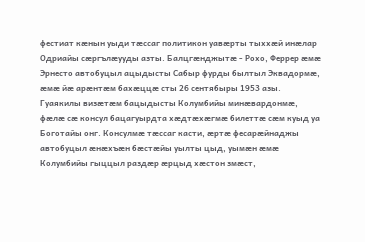фестиат кæнын уыди тæссаг политикон уавæрты тыххæй инæлар Одриайы сæргълæууды азты. Балцгæнджытæ - Рохо, Феррер æмæ Эрнесто автобуцыл ацыдысты Сабыр фурды былтыл Эквадормæ, æмæ йæ арæнтæм бахæццæ сты 26 сентябыры 1953 азы. Гуаякилы визæтæм бацыдысты Колумбийы минæвардонмæ, фæлæ сæ консул бацагуырдта хæдтæхæгмæ билеттæ сæм куыд уа Боготайы онг. Консулмæ тæссаг касти, æртæ фесарæйнаджы автобуцыл æнæхъæн бæстæйы уылты цыд, уымæн æмæ Колумбийы гыццыл раздæр æрцыд хæстон змæст,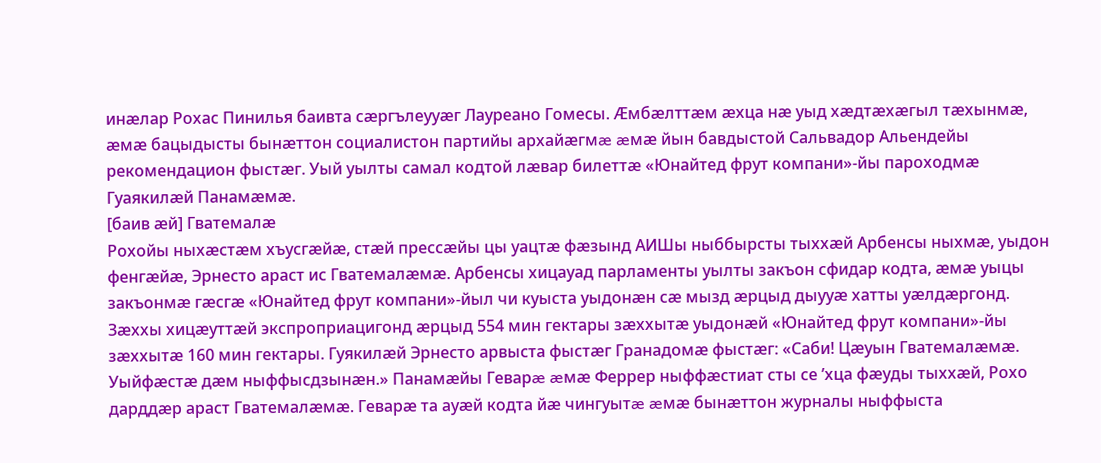инæлар Рохас Пинилья баивта сæргълеууæг Лауреано Гомесы. Æмбæлттæм æхца нæ уыд хæдтæхæгыл тæхынмæ, æмæ бацыдысты бынæттон социалистон партийы архайæгмæ æмæ йын бавдыстой Сальвадор Альендейы рекомендацион фыстæг. Уый уылты самал кодтой лæвар билеттæ «Юнайтед фрут компани»-йы пароходмæ Гуаякилæй Панамæмæ.
[баив æй] Гватемалæ
Рохойы ныхæстæм хъусгæйæ, стæй прессæйы цы уацтæ фæзынд АИШы ныббырсты тыххæй Арбенсы ныхмæ, уыдон фенгæйæ, Эрнесто араст ис Гватемалæмæ. Арбенсы хицауад парламенты уылты закъон сфидар кодта, æмæ уыцы закъонмæ гæсгæ «Юнайтед фрут компани»-йыл чи куыста уыдонæн сæ мызд æрцыд дыууæ хатты уæлдæргонд. Зæххы хицæуттæй экспроприацигонд æрцыд 554 мин гектары зæххытæ уыдонæй «Юнайтед фрут компани»-йы зæххытæ 160 мин гектары. Гуякилæй Эрнесто арвыста фыстæг Гранадомæ фыстæг: «Саби! Цæуын Гватемалæмæ. Уыйфæстæ дæм ныффысдзынæн.» Панамæйы Геварæ æмæ Феррер ныффæстиат сты се ’хца фæуды тыххæй, Рохо дарддæр араст Гватемалæмæ. Геварæ та ауæй кодта йæ чингуытæ æмæ бынæттон журналы ныффыста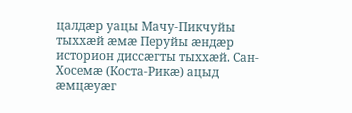цалдæр уацы Мачу-Пикчуйы тыххæй æмæ Перуйы æндæр историон диссæгты тыххæй. Сан-Хосемæ (Коста-Рикæ) ацыд æмцæуæг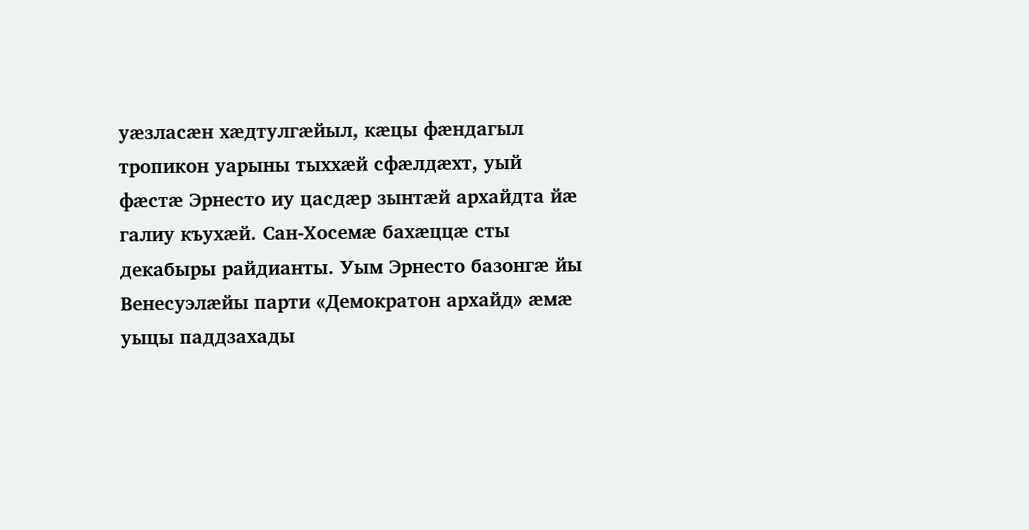уæзласæн хæдтулгæйыл, кæцы фæндагыл тропикон уарыны тыххæй сфæлдæхт, уый фæстæ Эрнесто иу цасдæр зынтæй архайдта йæ галиу къухæй. Сан-Хосемæ бахæццæ сты декабыры райдианты. Уым Эрнесто базонгæ йы Венесуэлæйы парти «Демократон архайд» æмæ уыцы паддзахады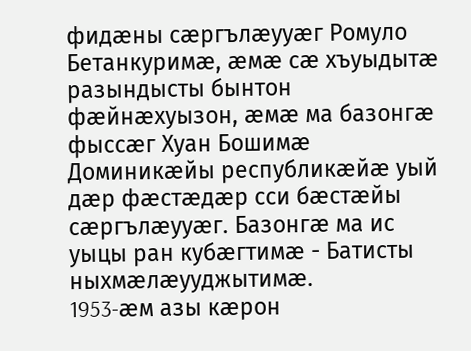фидæны сæргълæууæг Ромуло Бетанкуримæ, æмæ сæ хъуыдытæ разындысты бынтон фæйнæхуызон, æмæ ма базонгæ фыссæг Хуан Бошимæ Доминикæйы республикæйæ уый дæр фæстæдæр сси бæстæйы сæргълæууæг. Базонгæ ма ис уыцы ран кубæгтимæ - Батисты ныхмæлæууджытимæ.
1953-æм азы кæрон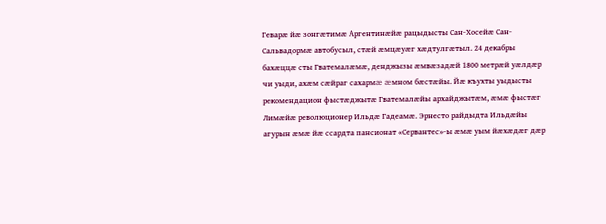Геварæ йæ зонгæтимæ Аргентинæйæ рацыдысты Сан-Хосейæ Сан-Сальвадормæ автобусыл, стæй æмцæуæг хæдтулгæтыл. 24 декабры бахæццæ сты Гватемалæмæ, денджызы æмвæзадæй 1800 метрæй уæлдæр чи уыди, ахæм сæйраг сахармæ æмном бæстæйы. Йæ къухты уыдысты рекомендацион фыстæджытæ Гватемалæйы архайджытæм, æмæ фыстæг Лимæйæ революционер Ильдæ Гадеамæ. Эрнесто райдыдта Ильдæйы агурын æмæ йæ ссардта пансионат «Сервантес»-ы æмæ уым йæхæдæг дæр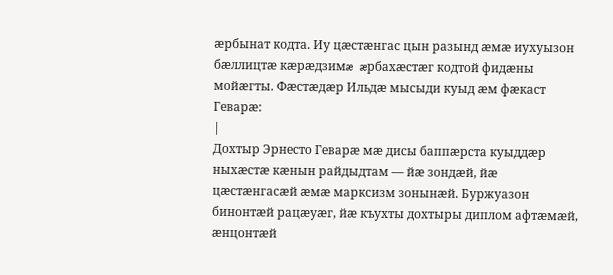æрбынат кодта. Иу цæстæнгас цын разынд æмæ иухуызон бæллицтæ кæрæдзимæ æрбахæстæг кодтой фидæны мойæгты. Фæстæдæр Ильдæ мысыди куыд æм фæкаст Геварæ:
|
Дохтыр Эрнесто Геварæ мæ дисы баппæрста куыддæр ныхæстæ кæнын райдыдтам — йæ зондæй, йæ цæстæнгасæй æмæ марксизм зонынæй. Буржуазон бинонтæй рацæуæг, йæ къухты дохтыры диплом афтæмæй, æнцонтæй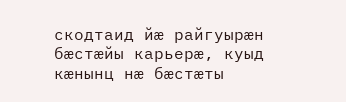скодтаид йæ райгуырæн бæстæйы карьерæ, куыд кæнынц нæ бæстæты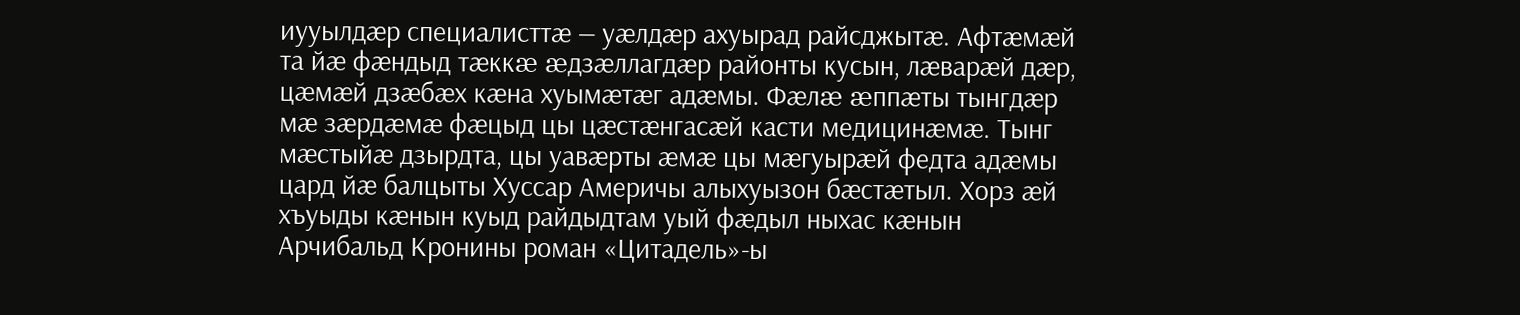иууылдæр специалисттæ — уæлдæр ахуырад райсджытæ. Афтæмæй та йæ фæндыд тæккæ æдзæллагдæр районты кусын, лæварæй дæр, цæмæй дзæбæх кæна хуымæтæг адæмы. Фæлæ æппæты тынгдæр мæ зæрдæмæ фæцыд цы цæстæнгасæй касти медицинæмæ. Тынг мæстыйæ дзырдта, цы уавæрты æмæ цы мæгуырæй федта адæмы цард йæ балцыты Хуссар Америчы алыхуызон бæстæтыл. Хорз æй хъуыды кæнын куыд райдыдтам уый фæдыл ныхас кæнын Арчибальд Кронины роман «Цитадель»-ы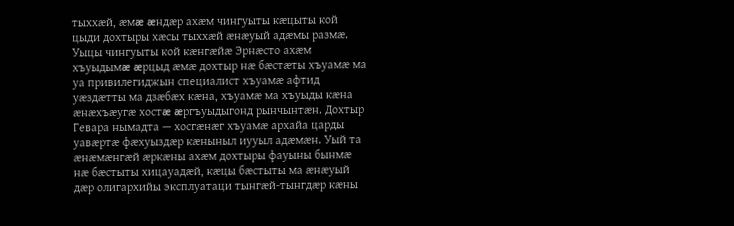тыххæй, æмæ æндæр ахæм чингуыты кæцыты кой цыди дохтыры хæсы тыххæй æнæуый адæмы размæ. Уыцы чингуыты кой кæнгæйæ Эрнæсто ахæм хъуыдымæ æрцыд æмæ дохтыр нæ бæстæты хъуамæ ма уа привилегиджын специалист хъуамæ афтид уæздæтты ма дзæбæх кæна, хъуамæ ма хъуыды кæна æнæхъæугæ хостæ æргъуыдыгонд рынчынтæн. Дохтыр Гевара нымадта — хосгæнæг хъуамæ архайа царды уавæртæ фæхуыздæр кæныныл иууыл адæмæн. Уый та æнæмæнгæй æркæны ахæм дохтыры фауыны бынмæ нæ бæстыты хицауадæй, кæцы бæстыты ма æнæуый дæр олигархийы эксплуатаци тынгæй-тынгдæр кæны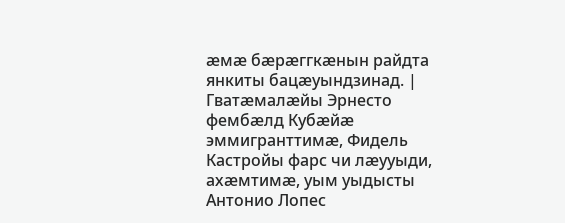æмæ бæрæггкæнын райдта янкиты бацæуындзинад. |
Гватæмалæйы Эрнесто фембæлд Кубæйæ эммигранттимæ, Фидель Кастройы фарс чи лæууыди, ахæмтимæ, уым уыдысты Антонио Лопес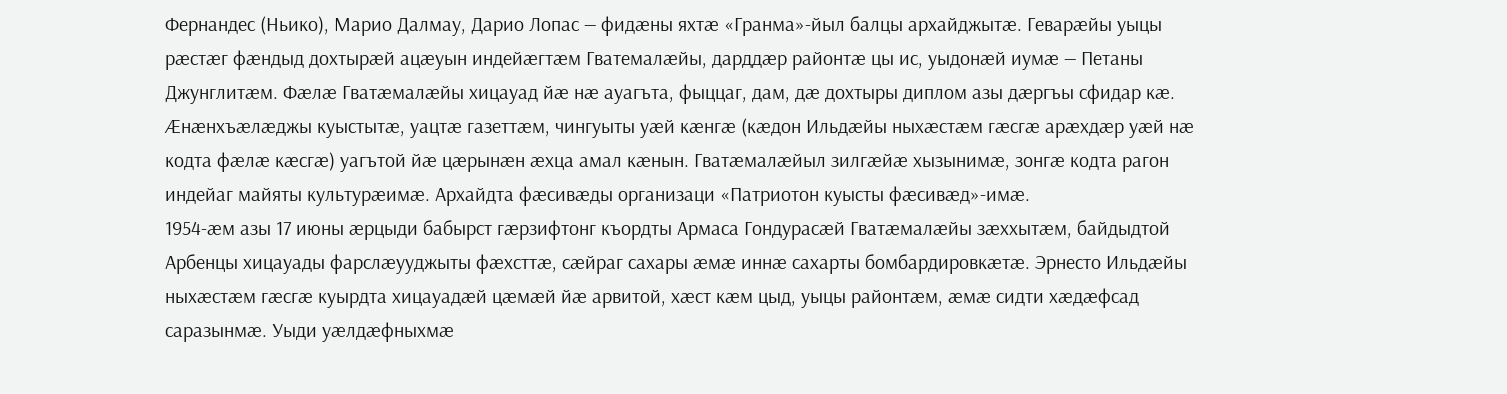Фернандес (Ньико), Марио Далмау, Дарио Лопас — фидæны яхтæ «Гранма»-йыл балцы архайджытæ. Геварæйы уыцы рæстæг фæндыд дохтырæй ацæуын индейæгтæм Гватемалæйы, дарддæр районтæ цы ис, уыдонæй иумæ — Петаны Джунглитæм. Фæлæ Гватæмалæйы хицауад йæ нæ ауагъта, фыццаг, дам, дæ дохтыры диплом азы дæргъы сфидар кæ. Æнæнхъæлæджы куыстытæ, уацтæ газеттæм, чингуыты уæй кæнгæ (кæдон Ильдæйы ныхæстæм гæсгæ арæхдæр уæй нæ кодта фæлæ кæсгæ) уагътой йæ цæрынæн æхца амал кæнын. Гватæмалæйыл зилгæйæ хызынимæ, зонгæ кодта рагон индейаг майяты культурæимæ. Архайдта фæсивæды организаци «Патриотон куысты фæсивæд»-имæ.
1954-æм азы 17 июны æрцыди бабырст гæрзифтонг къордты Армаса Гондурасæй Гватæмалæйы зæххытæм, байдыдтой Арбенцы хицауады фарслæууджыты фæхсттæ, сæйраг сахары æмæ иннæ сахарты бомбардировкæтæ. Эрнесто Ильдæйы ныхæстæм гæсгæ куырдта хицауадæй цæмæй йæ арвитой, хæст кæм цыд, уыцы районтæм, æмæ сидти хæдæфсад саразынмæ. Уыди уæлдæфныхмæ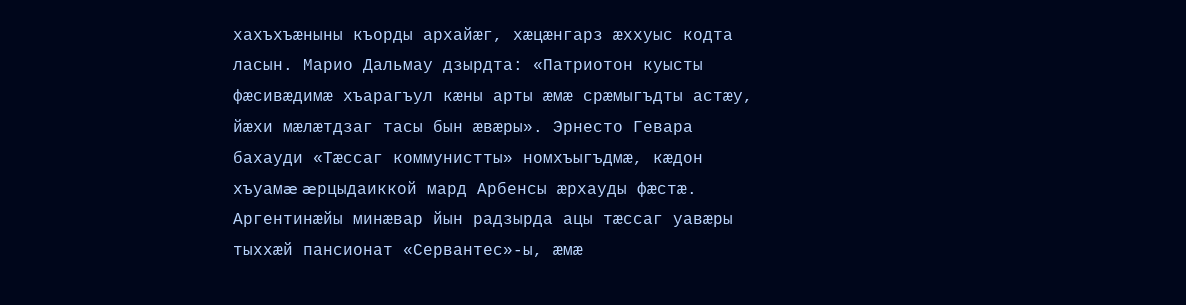хахъхъæныны къорды архайæг, хæцæнгарз æххуыс кодта ласын. Марио Дальмау дзырдта: «Патриотон куысты фæсивæдимæ хъарагъул кæны арты æмæ срæмыгъдты астæу, йæхи мæлæтдзаг тасы бын æвæры». Эрнесто Гевара бахауди «Тæссаг коммунистты» номхъыгъдмæ, кæдон хъуамæ æрцыдаиккой мард Арбенсы æрхауды фæстæ. Аргентинæйы минæвар йын радзырда ацы тæссаг уавæры тыххæй пансионат «Сервантес»-ы, æмæ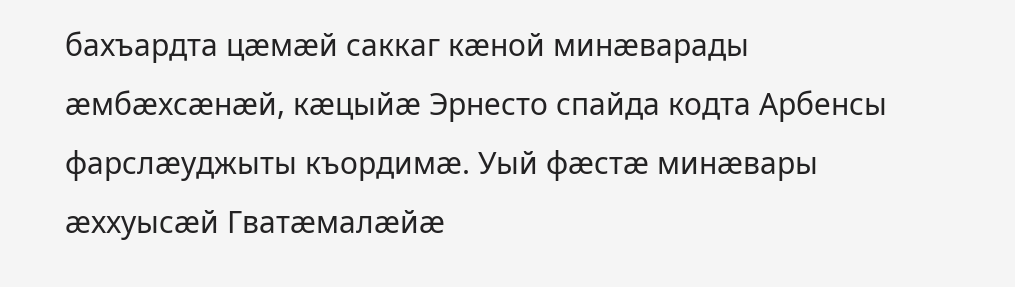бахъардта цæмæй саккаг кæной минæварады æмбæхсæнæй, кæцыйæ Эрнесто спайда кодта Арбенсы фарслæуджыты къордимæ. Уый фæстæ минæвары æххуысæй Гватæмалæйæ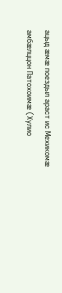ацыд æмæ поездыл араст ис Мехикомæ амбæлццон Патохоимæ (Хулио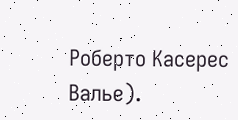Роберто Касерес Валье).